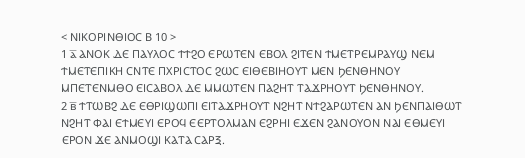< ⲚⲒⲔⲞⲢⲒⲚⲐⲒⲞⲤ Ⲃ 10 >
1 ⲁ̅ ⲀⲚⲞⲔ ⲆⲈ ⲠⲀⲨⲖⲞⲤ ϮϮϨⲞ ⲈⲢⲰⲦⲈⲚ ⲈⲂⲞⲖ ϨⲒⲦⲈⲚ ϮⲘⲈⲦⲢⲈⲘⲢⲀⲨϢ ⲚⲈⲘ ϮⲘⲈⲦⲈⲠⲒⲔⲎ ⲤⲚⲦⲈ ⲠⲬⲢⲒⲤⲦⲞⲤ ϨⲰⲤ ⲈⲒⲐⲈⲂⲒⲎⲞⲨⲦ ⲘⲈⲚ ϦⲈⲚⲐⲎⲚⲞⲨ ⲘⲠⲈⲦⲈⲚⲘⲐⲞ ⲈⲒⲤⲀⲂⲞⲖ ⲆⲈ ⲘⲘⲰⲦⲈⲚ ⲠⲀϨⲎⲦ ⲦⲀϪⲢⲎⲞⲨⲦ ϦⲈⲚⲐⲎⲚⲞⲨ.
2 ⲃ̅ ϮⲦⲰⲂϨ ⲆⲈ ⲈⲐⲢⲒϢⲰⲠⲒ ⲈⲒⲦⲀϪⲢⲎⲞⲨⲦ ⲚϨⲎⲦ ⲚϮϨⲀⲢⲰⲦⲈⲚ ⲀⲚ ϦⲈⲚⲠⲀⲒⲐⲰⲦ ⲚϨⲎⲦ ⲪⲀⲒ ⲈϮⲘⲈⲨⲒ ⲈⲢⲞϤ ⲈⲈⲢⲦⲞⲖⲘⲀⲚ ⲈϨⲢⲎⲒ ⲈϪⲈⲚ ϨⲀⲚⲞⲨⲞⲚ ⲚⲀⲒ ⲈⲐⲘⲈⲨⲒ ⲈⲢⲞⲚ ϪⲈ ⲀⲚⲘⲞϢⲒ ⲔⲀⲦⲀ ⲤⲀⲢⲜ.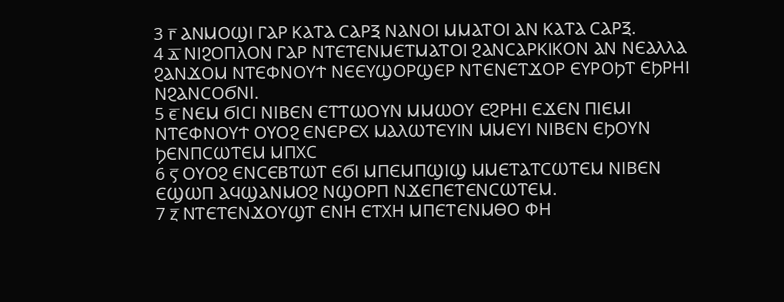3 ⲅ̅ ⲀⲚⲘⲞϢⲒ ⲄⲀⲢ ⲔⲀⲦⲀ ⲤⲀⲢⲜ ⲚⲀⲚⲞⲒ ⲘⲘⲀⲦⲞⲒ ⲀⲚ ⲔⲀⲦⲀ ⲤⲀⲢⲜ.
4 ⲇ̅ ⲚⲒϨⲞⲠⲖⲞⲚ ⲄⲀⲢ ⲚⲦⲈⲦⲈⲚⲘⲈⲦⲘⲀⲦⲞⲒ ϨⲀⲚⲤⲀⲢⲔⲒⲔⲞⲚ ⲀⲚ ⲚⲈⲀⲖⲖⲀ ϨⲀⲚϪⲞⲘ ⲚⲦⲈⲪⲚⲞⲨϮ ⲚⲈⲈⲨϢⲞⲢϢⲈⲢ ⲚⲦⲈⲚⲈⲦϪⲞⲢ ⲈⲨⲢⲞϦⲦ ⲈϦⲢⲎⲒ ⲚϨⲀⲚⲤⲞϬⲚⲒ.
5 ⲉ̅ ⲚⲈⲘ ϬⲒⲤⲒ ⲚⲒⲂⲈⲚ ⲈⲦⲦⲰⲞⲨⲚ ⲘⲘⲰⲞⲨ ⲈϨⲢⲎⲒ ⲈϪⲈⲚ ⲠⲒⲈⲘⲒ ⲚⲦⲈⲪⲚⲞⲨϮ ⲞⲨⲞϨ ⲈⲚⲈⲢⲈⲬ ⲘⲀⲖⲰⲦⲈⲨⲒⲚ ⲘⲘⲈⲨⲒ ⲚⲒⲂⲈⲚ ⲈϦⲞⲨⲚ ϦⲈⲚⲠⲤⲰⲦⲈⲘ ⲘⲠⲬⲤ
6 ⲋ̅ ⲞⲨⲞϨ ⲈⲚⲤⲈⲂⲦⲰⲦ ⲈϬⲒ ⲘⲠⲈⲘⲠϢⲒϢ ⲘⲘⲈⲦⲀⲦⲤⲰⲦⲈⲘ ⲚⲒⲂⲈⲚ ⲈϢⲰⲠ ⲀϤϢⲀⲚⲘⲞϨ ⲚϢⲞⲢⲠ ⲚϪⲈⲠⲈⲦⲈⲚⲤⲰⲦⲈⲘ.
7 ⲍ̅ ⲚⲦⲈⲦⲈⲚϪⲞⲨϢⲦ ⲈⲚⲎ ⲈⲦⲬⲎ ⲘⲠⲈⲦⲈⲚⲘⲐⲞ ⲪⲎ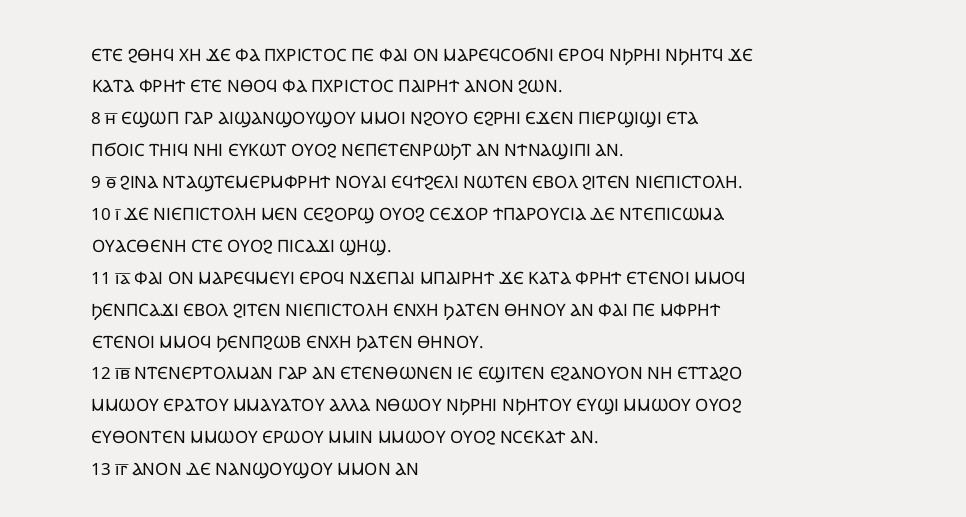ⲈⲦⲈ ϨⲐⲎϤ ⲬⲎ ϪⲈ ⲪⲀ ⲠⲬⲢⲒⲤⲦⲞⲤ ⲠⲈ ⲪⲀⲒ ⲞⲚ ⲘⲀⲢⲈϤⲤⲞϬⲚⲒ ⲈⲢⲞϤ ⲚϦⲢⲎⲒ ⲚϦⲎⲦϤ ϪⲈ ⲔⲀⲦⲀ ⲪⲢⲎϮ ⲈⲦⲈ ⲚⲐⲞϤ ⲪⲀ ⲠⲬⲢⲒⲤⲦⲞⲤ ⲠⲀⲒⲢⲎϮ ⲀⲚⲞⲚ ϨⲰⲚ.
8 ⲏ̅ ⲈϢⲰⲠ ⲄⲀⲢ ⲀⲒϢⲀⲚϢⲞⲨϢⲞⲨ ⲘⲘⲞⲒ ⲚϨⲞⲨⲞ ⲈϨⲢⲎⲒ ⲈϪⲈⲚ ⲠⲒⲈⲢϢⲒϢⲒ ⲈⲦⲀ ⲠϬⲞⲒⲤ ⲦⲎⲒϤ ⲚⲎⲒ ⲈⲨⲔⲰⲦ ⲞⲨⲞϨ ⲚⲈⲠⲈⲦⲈⲚⲢⲰϦⲦ ⲀⲚ ⲚϮⲚⲀϢⲒⲠⲒ ⲀⲚ.
9 ⲑ̅ ϨⲒⲚⲀ ⲚⲦⲀϢⲦⲈⲘⲈⲢⲘⲪⲢⲎϮ ⲚⲞⲨⲀⲒ ⲈϤϮϨⲈⲖⲒ ⲚⲰⲦⲈⲚ ⲈⲂⲞⲖ ϨⲒⲦⲈⲚ ⲚⲒⲈⲠⲒⲤⲦⲞⲖⲎ.
10 ⲓ̅ ϪⲈ ⲚⲒⲈⲠⲒⲤⲦⲞⲖⲎ ⲘⲈⲚ ⲤⲈϨⲞⲢϢ ⲞⲨⲞϨ ⲤⲈϪⲞⲢ ϮⲠⲀⲢⲞⲨⲤⲒⲀ ⲆⲈ ⲚⲦⲈⲠⲒⲤⲰⲘⲀ ⲞⲨⲀⲤⲐⲈⲚⲎ ⲤⲦⲈ ⲞⲨⲞϨ ⲠⲒⲤⲀϪⲒ ϢⲎϢ.
11 ⲓ̅ⲁ̅ ⲪⲀⲒ ⲞⲚ ⲘⲀⲢⲈϤⲘⲈⲨⲒ ⲈⲢⲞϤ ⲚϪⲈⲠⲀⲒ ⲘⲠⲀⲒⲢⲎϮ ϪⲈ ⲔⲀⲦⲀ ⲪⲢⲎϮ ⲈⲦⲈⲚⲞⲒ ⲘⲘⲞϤ ϦⲈⲚⲠⲤⲀϪⲒ ⲈⲂⲞⲖ ϨⲒⲦⲈⲚ ⲚⲒⲈⲠⲒⲤⲦⲞⲖⲎ ⲈⲚⲬⲎ ϦⲀⲦⲈⲚ ⲐⲎⲚⲞⲨ ⲀⲚ ⲪⲀⲒ ⲠⲈ ⲘⲪⲢⲎϮ ⲈⲦⲈⲚⲞⲒ ⲘⲘⲞϤ ϦⲈⲚⲠϨⲰⲂ ⲈⲚⲬⲎ ϦⲀⲦⲈⲚ ⲐⲎⲚⲞⲨ.
12 ⲓ̅ⲃ̅ ⲚⲦⲈⲚⲈⲢⲦⲞⲖⲘⲀⲚ ⲄⲀⲢ ⲀⲚ ⲈⲦⲈⲚⲐⲰⲚⲈⲚ ⲒⲈ ⲈϢⲒⲦⲈⲚ ⲈϨⲀⲚⲞⲨⲞⲚ ⲚⲎ ⲈⲦⲦⲀϨⲞ ⲘⲘⲰⲞⲨ ⲈⲢⲀⲦⲞⲨ ⲘⲘⲀⲨⲀⲦⲞⲨ ⲀⲖⲖⲀ ⲚⲐⲰⲞⲨ ⲚϦⲢⲎⲒ ⲚϦⲎⲦⲞⲨ ⲈⲨϢⲒ ⲘⲘⲰⲞⲨ ⲞⲨⲞϨ ⲈⲨⲐⲞⲚⲦⲈⲚ ⲘⲘⲰⲞⲨ ⲈⲢⲰⲞⲨ ⲘⲘⲒⲚ ⲘⲘⲰⲞⲨ ⲞⲨⲞϨ ⲚⲤⲈⲔⲀϮ ⲀⲚ.
13 ⲓ̅ⲅ̅ ⲀⲚⲞⲚ ⲆⲈ ⲚⲀⲚϢⲞⲨϢⲞⲨ ⲘⲘⲞⲚ ⲀⲚ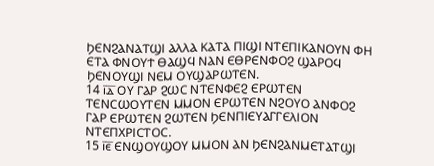ϦⲈⲚϨⲀⲚⲀⲦϢⲒ ⲀⲖⲖⲀ ⲔⲀⲦⲀ ⲠⲒϢⲒ ⲚⲦⲈⲠⲒⲔⲀⲚⲞⲨⲚ ⲪⲎ ⲈⲦⲀ ⲪⲚⲞⲨϮ ⲐⲀϢϤ ⲚⲀⲚ ⲈⲐⲢⲈⲚⲪⲞϨ ϢⲀⲢⲞϤ ϦⲈⲚⲞⲨϢⲒ ⲚⲈⲘ ⲞⲨϢⲀⲢⲰⲦⲈⲚ.
14 ⲓ̅ⲇ̅ ⲞⲨ ⲄⲀⲢ ϨⲰⲤ ⲚⲦⲈⲚⲪⲈϨ ⲈⲢⲰⲦⲈⲚ ⲦⲈⲚⲤⲰⲞⲨⲦⲈⲚ ⲘⲘⲞⲚ ⲈⲢⲰⲦⲈⲚ ⲚϨⲞⲨⲞ ⲀⲚⲪⲞϨ ⲄⲀⲢ ⲈⲢⲰⲦⲈⲚ ϨⲰⲦⲈⲚ ϦⲈⲚⲠⲒⲈⲨⲀⲄⲄⲈⲖⲒⲞⲚ ⲚⲦⲈⲠⲬⲢⲒⲤⲦⲞⲤ.
15 ⲓ̅ⲉ̅ ⲈⲚϢⲞⲨϢⲞⲨ ⲘⲘⲞⲚ ⲀⲚ ϦⲈⲚϨⲀⲚⲘⲈⲦⲀⲦϢⲒ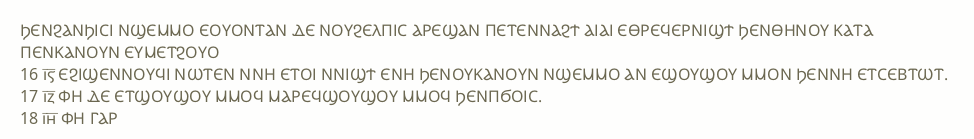ϦⲈⲚϨⲀⲚϦⲒⲤⲒ ⲚϢⲈⲘⲘⲞ ⲈⲞⲨⲞⲚⲦⲀⲚ ⲆⲈ ⲚⲞⲨϨⲈⲖⲠⲒⲤ ⲀⲢⲈϢⲀⲚ ⲠⲈⲦⲈⲚⲚⲀϨϮ ⲀⲒⲀⲒ ⲈⲐⲢⲈϤⲈⲢⲚⲒϢϮ ϦⲈⲚⲐⲎⲚⲞⲨ ⲔⲀⲦⲀ ⲠⲈⲚⲔⲀⲚⲞⲨⲚ ⲈⲨⲘⲈⲦϨⲞⲨⲞ
16 ⲓ̅ⲋ̅ ⲈϨⲒϢⲈⲚⲚⲞⲨϤⲒ ⲚⲰⲦⲈⲚ ⲚⲚⲎ ⲈⲦⲞⲒ ⲚⲚⲒϢϮ ⲈⲚⲎ ϦⲈⲚⲞⲨⲔⲀⲚⲞⲨⲚ ⲚϢⲈⲘⲘⲞ ⲀⲚ ⲈϢⲞⲨϢⲞⲨ ⲘⲘⲞⲚ ϦⲈⲚⲚⲎ ⲈⲦⲤⲈⲂⲦⲰⲦ.
17 ⲓ̅ⲍ̅ ⲪⲎ ⲆⲈ ⲈⲦϢⲞⲨϢⲞⲨ ⲘⲘⲞϤ ⲘⲀⲢⲈϤϢⲞⲨϢⲞⲨ ⲘⲘⲞϤ ϦⲈⲚⲠϬⲞⲒⲤ.
18 ⲓ̅ⲏ̅ ⲪⲎ ⲄⲀⲢ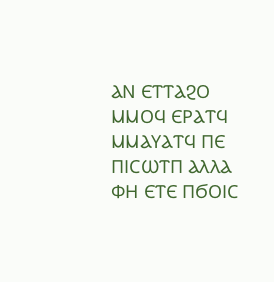ⲀⲚ ⲈⲦⲦⲀϨⲞ ⲘⲘⲞϤ ⲈⲢⲀⲦϤ ⲘⲘⲀⲨⲀⲦϤ ⲠⲈ ⲠⲒⲤⲰⲦⲠ ⲀⲖⲖⲀ ⲪⲎ ⲈⲦⲈ ⲠϬⲞⲒⲤ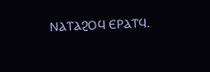ⲚⲀⲦⲀϨⲞϤ ⲈⲢⲀⲦϤ.